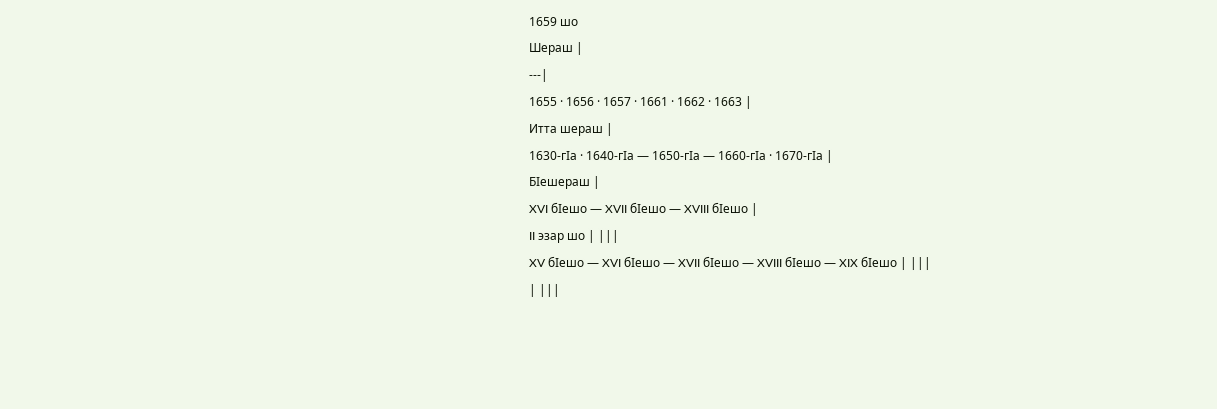1659 шо
Шераш |
---|
1655 · 1656 · 1657 · 1661 · 1662 · 1663 |
Итта шераш |
1630‑гӀа · 1640‑гӀа — 1650‑гӀа — 1660‑гӀа · 1670‑гӀа |
БӀешераш |
XVI бӀешо — XVII бӀешо — XVIII бӀешо |
II эзар шо | |||
XV бӀешо — XVI бӀешо — XVII бӀешо — XVIII бӀешо — XIX бӀешо | |||
| |||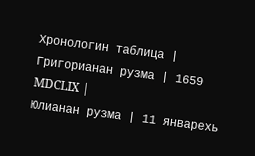Хронологин таблица |
Григорианан рузма | 1659 MDCLIX |
Юлианан рузма | 11 январехь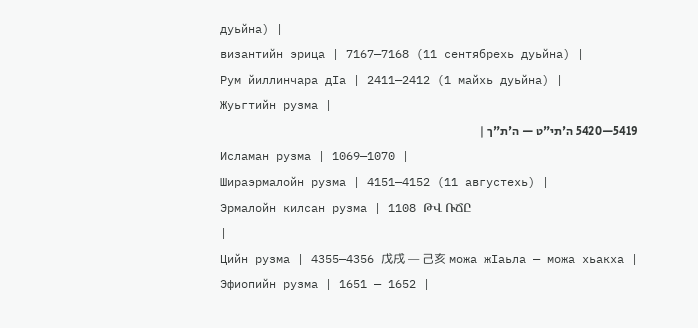дуьйна) |
византийн эрица | 7167—7168 (11 сентябрехь дуьйна) |
Рум йиллинчара дӀа | 2411—2412 (1 майхь дуьйна) |
Жуьгтийн рузма |
5419—5420 ה'תי"ט — ה'ת"ך |
Исламан рузма | 1069—1070 |
Шираэрмалойн рузма | 4151—4152 (11 августехь) |
Эрмалойн килсан рузма | 1108 ԹՎ ՌՃԸ
|
Цийн рузма | 4355—4356 戊戌 — 己亥 можа жӀаьла — можа хьакха |
Эфиопийн рузма | 1651 — 1652 |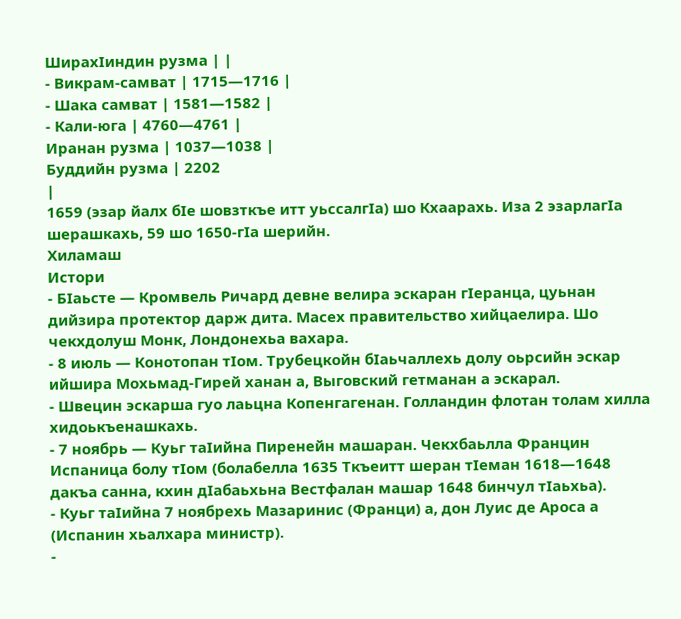ШирахӀиндин рузма | |
- Викрам-самват | 1715—1716 |
- Шака самват | 1581—1582 |
- Кали-юга | 4760—4761 |
Иранан рузма | 1037—1038 |
Буддийн рузма | 2202
|
1659 (эзар йалх бӀе шовзткъе итт уьссалгӀа) шо Кхаарахь. Иза 2 эзарлагӀа шерашкахь, 59 шо 1650-гӀа шерийн.
Хиламаш
Истори
- БӀаьсте — Кромвель Ричард девне велира эскаран гӀеранца, цуьнан дийзира протектор дарж дита. Масех правительство хийцаелира. Шо чекхдолуш Монк, Лондонехьа вахара.
- 8 июль — Конотопан тӀом. Трубецкойн бӀаьчаллехь долу оьрсийн эскар ийшира Мохьмад-Гирей ханан а, Выговский гетманан а эскарал.
- Швецин эскарша гуо лаьцна Копенгагенан. Голландин флотан толам хилла хидоькъенашкахь.
- 7 ноябрь — Куьг таӀийна Пиренейн машаран. Чекхбаьлла Францин Испаница болу тӀом (болабелла 1635 Ткъеитт шеран тӀеман 1618—1648 дакъа санна, кхин дӀабаьхьна Вестфалан машар 1648 бинчул тӀаьхьа).
- Куьг таӀийна 7 ноябрехь Мазаринис (Франци) а, дон Луис де Ароса а (Испанин хьалхара министр).
-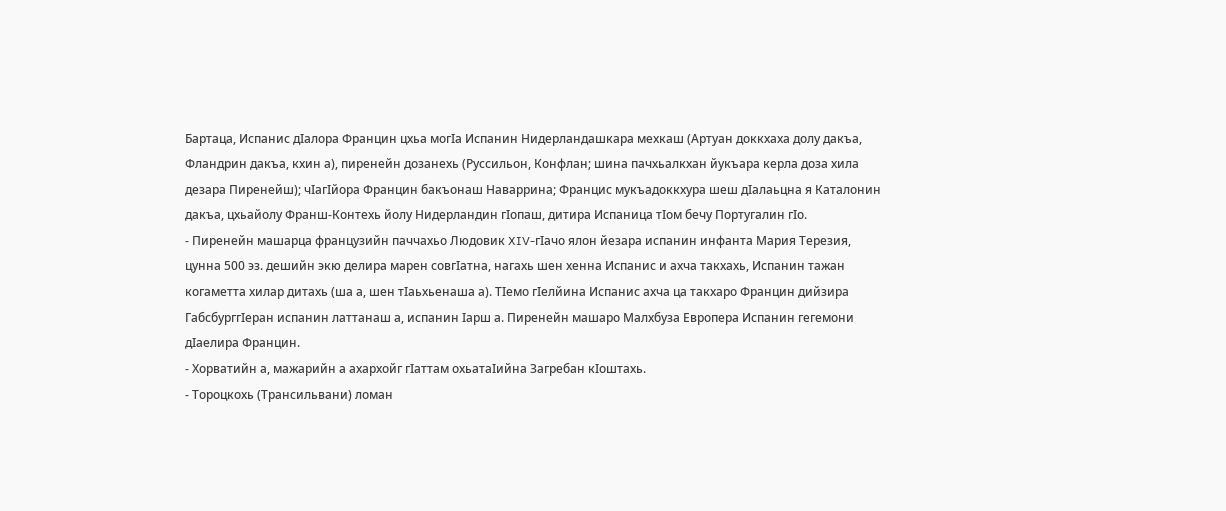Бартаца, Испанис дӀалора Францин цхьа могӀа Испанин Нидерландашкара мехкаш (Артуан доккхаха долу дакъа, Фландрин дакъа, кхин а), пиренейн дозанехь (Руссильон, Конфлан; шина пачхьалкхан йукъара керла доза хила дезара Пиренейш); чӀагӀйора Францин бакъонаш Наваррина; Францис мукъадоккхура шеш дӀалаьцна я Каталонин дакъа, цхьайолу Франш-Контехь йолу Нидерландин гӀопаш, дитира Испаница тӀом бечу Португалин гӀо.
- Пиренейн машарца французийн паччахьо Людовик XIV-гӀачо ялон йезара испанин инфанта Мария Терезия, цунна 500 эз. дешийн экю делира марен совгӀатна, нагахь шен хенна Испанис и ахча такхахь, Испанин тажан когаметта хилар дитахь (ша а, шен тӀаьхьенаша а). ТӀемо гӀелйина Испанис ахча ца такхаро Францин дийзира ГабсбурггӀеран испанин латтанаш а, испанин Ӏарш а. Пиренейн машаро Малхбуза Европера Испанин гегемони дӀаелира Францин.
- Хорватийн а, мажарийн а ахархойг гӀаттам охьатаӀийна Загребан кӀоштахь.
- Тороцкохь (Трансильвани) ломан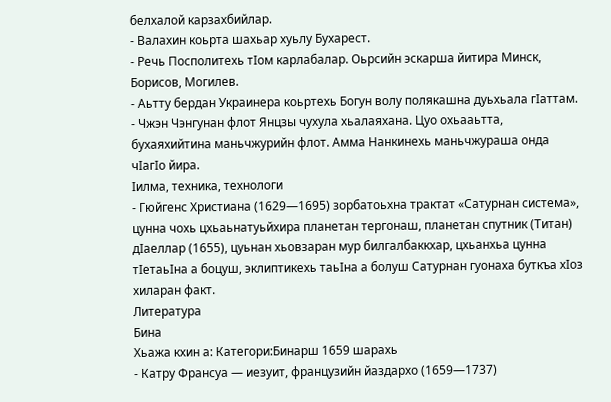белхалой карзахбийлар.
- Валахин коьрта шахьар хуьлу Бухарест.
- Речь Посполитехь тӀом карлабалар. Оьрсийн эскарша йитира Минск, Борисов, Могилев.
- Аьтту бердан Украинера коьртехь Богун волу полякашна дуьхьала гӀаттам.
- Чжэн Чэнгунан флот Янцзы чухула хьалаяхана. Цуо охьааьтта, бухаяхийтина маньчжурийн флот. Амма Нанкинехь маньчжураша онда чӀагӀо йира.
Ӏилма, техника, технологи
- Гюйгенс Христиана (1629—1695) зорбатоьхна трактат «Сатурнан система», цунна чохь цхьаьнатуьйхира планетан тергонаш, планетан спутник (Титан) дӀаеллар (1655), цуьнан хьовзаран мур билгалбаккхар, цхьанхьа цунна тӀетаьӀна а боцуш, эклиптикехь таьӀна а болуш Сатурнан гуонаха буткъа хӀоз хиларан факт.
Литература
Бина
Хьажа кхин а: Категори:Бинарш 1659 шарахь
- Катру Франсуа — иезуит, французийн йаздархо (1659—1737)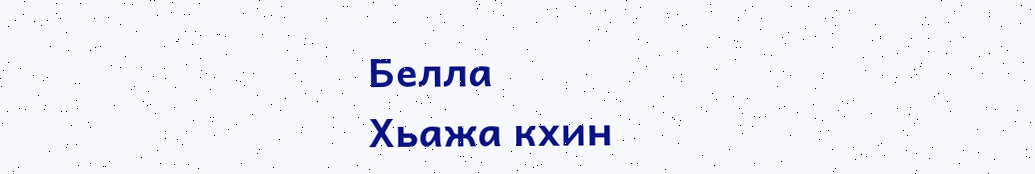Белла
Хьажа кхин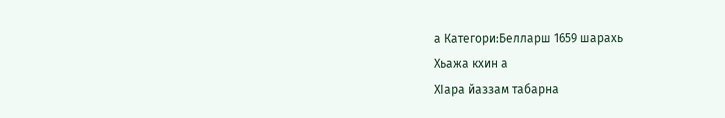а Категори:Белларш 1659 шарахь
Хьажа кхин а
ХӀара йаззам табарна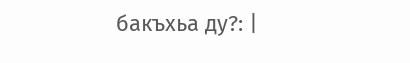бакъхьа ду?: |